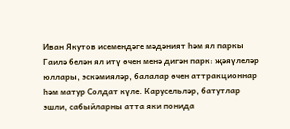Иван Якутов исемендәге мәдәният һәм ял паркы
Гаилә белән ял итү өчен менә дигән парк: җәяүлеләр юллары, эскәмияләр, балалар өчен аттракционнар һәм матур Солдат күле. Карусельләр, батутлар эшли, сабыйларны атта яки понида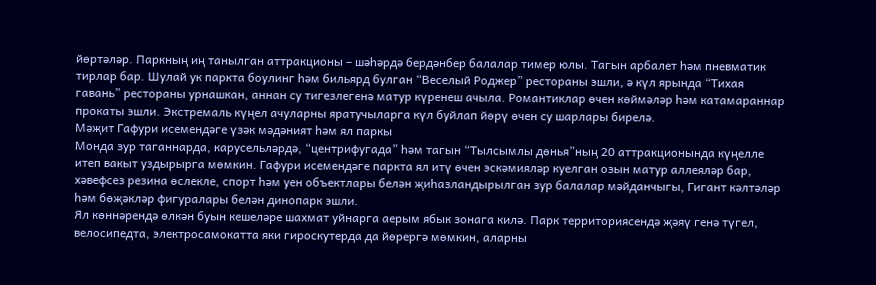йөртәләр. Паркның иң танылган аттракционы – шәһәрдә бердәнбер балалар тимер юлы. Тагын арбалет һәм пневматик тирлар бар. Шулай ук паркта боулинг һәм бильярд булган “Веселый Роджер” рестораны эшли, ә күл ярында “Тихая гавань” рестораны урнашкан, аннан су тигезлегенә матур күренеш ачыла. Романтиклар өчен көймәләр һәм катамараннар прокаты эшли. Экстремаль күңел ачуларны яратучыларга күл буйлап йөрү өчен су шарлары бирелә.
Мәҗит Гафури исемендәге үзәк мәдәният һәм ял паркы
Монда зур таганнарда, карусельләрдә, “центрифугада” һәм тагын “Тылсымлы дөнья”ның 20 аттракционында күңелле итеп вакыт уздырырга мөмкин. Гафури исемендәге паркта ял итү өчен эскәмияләр куелган озын матур аллеяләр бар, хәвефсез резина өслекле, спорт һәм уен объектлары белән җиһазландырылган зур балалар мәйданчыгы, Гигант кәлтәләр һәм бөҗәкләр фигуралары белән динопарк эшли.
Ял көннәрендә өлкән буын кешеләре шахмат уйнарга аерым ябык зонага килә. Парк территориясендә җәяү генә түгел, велосипедта, электросамокатта яки гироскутерда да йөрергә мөмкин, аларны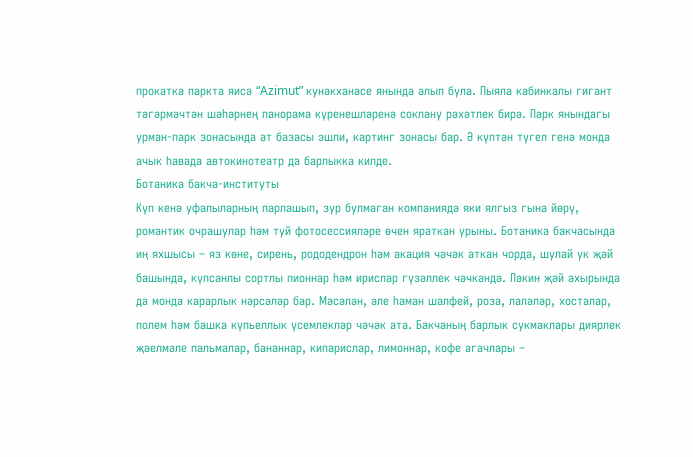прокатка паркта яисә “Azimut” кунакханәсе янында алып була. Пыяла кабинкалы гигант тәгәрмәчтән шәһәрнең панорама күренешләренә соклану рәхәтлек бирә. Парк янындагы урман-парк зонасында ат базасы эшли, картинг зонасы бар. Ә күптән түгел генә монда ачык һавада автокинотеатр да барлыкка килде.
Ботаника бакча-институты
Күп кенә уфалыларның парлашып, зур булмаган компаниядә яки ялгыз гына йөрү, романтик очрашулар һәм туй фотосессияләре өчен яраткан урыны. Ботаника бакчасында иң яхшысы – яз көне, сирень, рододендрон һәм акация чәчәк аткан чорда, шулай ук җәй башында, күпсанлы сортлы пионнар һәм ирислар гүзәллек чәчкәндә. Ләкин җәй ахырында да монда карарлык нәрсәләр бар. Мәсәлән, әле һаман шалфей, роза, лаләләр, хосталар, полем һәм башка күпьеллык үсемлекләр чәчәк ата. Бакчаның барлык сукмаклары диярлек җәелмәле пальмалар, бананнар, кипарислар, лимоннар, кофе агачлары –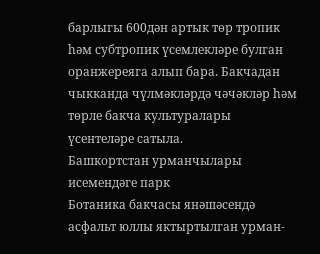барлыгы 600дән артык төр тропик һәм субтропик үсемлекләре булган оранжереяга алып бара. Бакчадан чыкканда чүлмәкләрдә чәчәкләр һәм төрле бакча культуралары үсентеләре сатыла.
Башкортстан урманчылары исемендәге парк
Ботаника бакчасы янәшәсендә асфальт юллы яктыртылган урман-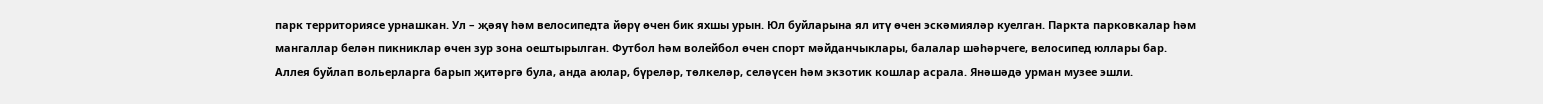парк территориясе урнашкан. Ул – җәяү һәм велосипедта йөрү өчен бик яхшы урын. Юл буйларына ял итү өчен эскәмияләр куелган. Паркта парковкалар һәм мангаллар белән пикниклар өчен зур зона оештырылган. Футбол һәм волейбол өчен спорт мәйданчыклары, балалар шәһәрчеге, велосипед юллары бар. Аллея буйлап вольерларга барып җитәргә була, анда аюлар, бүреләр, төлкеләр, селәүсен һәм экзотик кошлар асрала. Янәшәдә урман музее эшли.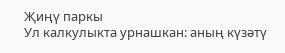Җиңү паркы
Ул калкулыкта урнашкан: аның күзәтү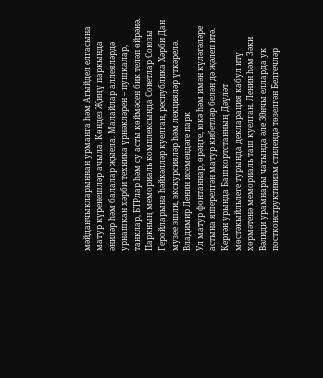мәйданчыкларыннан урманга һәм Агыйдел елгасына матур күренешләр ачыла. Көндез Җиңү паркында әниләр һәм балалар җыела. Малайлар аллеяләрдә урнашкан хәрби техника үрнәкләрен – пушкалар, танклар, БТРлар һәм су асты көймәсен бик теләп өйрәнә. Паркның мемориаль комплексында Советлар Союзы Геройларына һәйкәлләр куелган, республика Хәрби Дан музее эшли, экскурсияләр һәм лекцияләр үткәрелә.
Владимир Ленин исемендәге парк
Ул матур фонтаннар, өрәңге, юкә һәм имән күләгәләре астына яшерелгән матур кибетләр белән дә җәлеп итә. Кергән урында Башкортстанның Дәүләт мөстәкыйльлеге турында декларация кабул итү хөрмәтенә мемориаль таш куелган. Ленин һәм Зәки Вәлиди урамнары чатында әле 30нчы елларда ук постконструктивизм стилендә төзелгән Белгечләр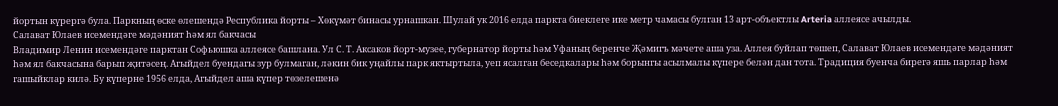йортын күрергә була. Паркның өске өлешендә Республика йорты – Хөкүмәт бинасы урнашкан. Шулай ук 2016 елда паркта биеклеге ике метр чамасы булган 13 арт-объектлы Arteria аллеясе ачылды.
Салават Юлаев исемендәге мәдәният һәм ял бакчасы
Владимир Ленин исемендәге парктан Софьюшка аллеясе башлана. Ул С. Т. Аксаков йорт-музее, губернатор йорты һәм Уфаның беренче Җәмигъ мәчете аша уза. Аллея буйлап төшеп, Салават Юлаев исемендәге мәдәният һәм ял бакчасына барып җитәсең. Агыйдел буендагы зур булмаган, ләкин бик уңайлы парк яктыртыла, уеп ясалган беседкалары һәм борынгы асылмалы күпере белән дан тота. Традиция буенча бирегә яшь парлар һәм гашыйклар килә. Бу күперне 1956 елда, Агыйдел аша күпер төзелешенә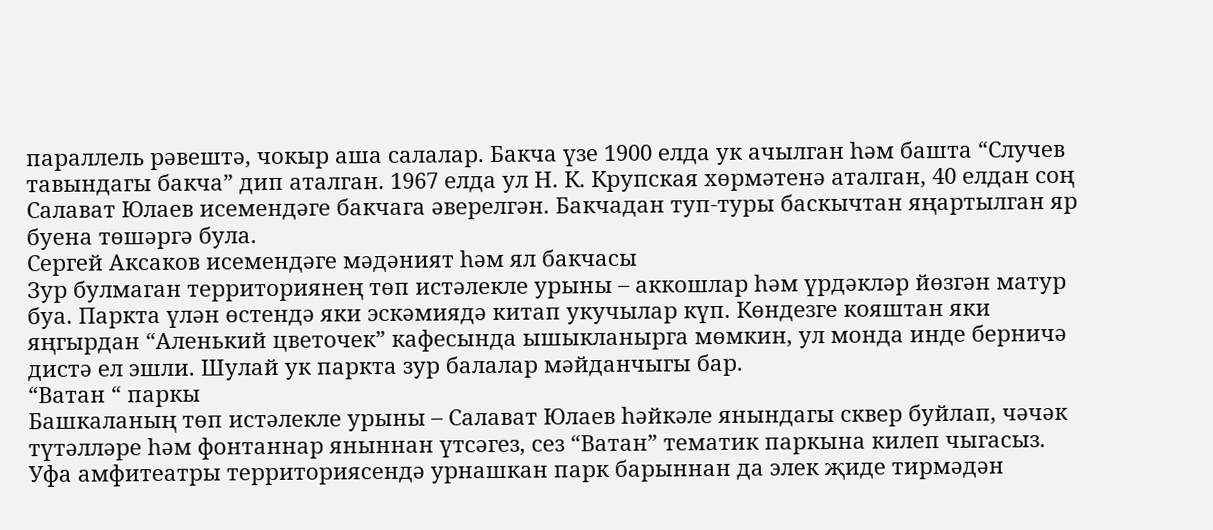параллель рәвештә, чокыр аша салалар. Бакча үзе 1900 елда ук ачылган һәм башта “Случев тавындагы бакча” дип аталган. 1967 елда ул Н. К. Крупская хөрмәтенә аталган, 40 елдан соң Салават Юлаев исемендәге бакчага әверелгән. Бакчадан туп-туры баскычтан яңартылган яр буена төшәргә була.
Сергей Аксаков исемендәге мәдәният һәм ял бакчасы
Зур булмаган территориянең төп истәлекле урыны – аккошлар һәм үрдәкләр йөзгән матур буа. Паркта үлән өстендә яки эскәмиядә китап укучылар күп. Көндезге кояштан яки яңгырдан “Аленький цветочек” кафесында ышыкланырга мөмкин, ул монда инде берничә дистә ел эшли. Шулай ук паркта зур балалар мәйданчыгы бар.
“Ватан “ паркы
Башкаланың төп истәлекле урыны – Салават Юлаев һәйкәле янындагы сквер буйлап, чәчәк түтәлләре һәм фонтаннар яныннан үтсәгез, сез “Ватан” тематик паркына килеп чыгасыз. Уфа амфитеатры территориясендә урнашкан парк барыннан да элек җиде тирмәдән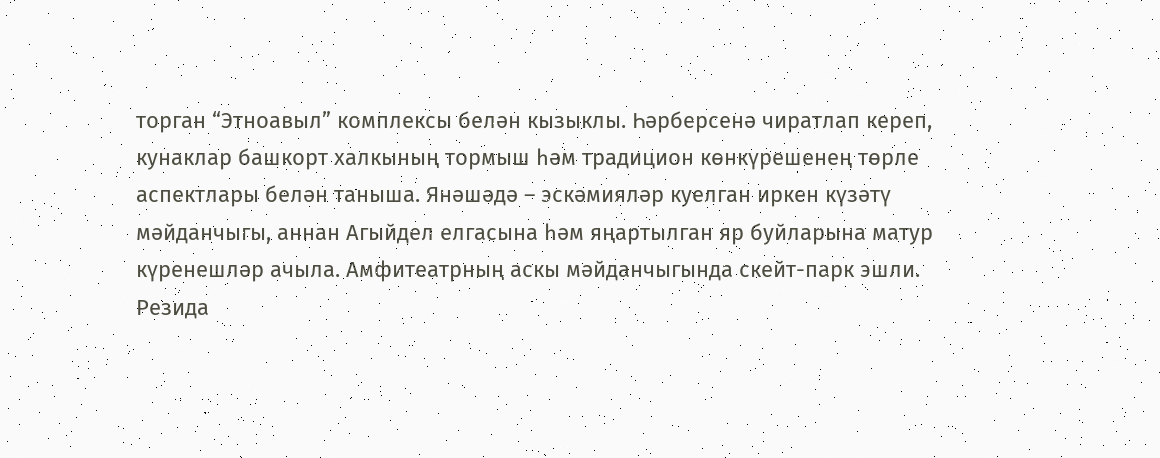торган “Этноавыл” комплексы белән кызыклы. Һәрберсенә чиратлап кереп, кунаклар башкорт халкының тормыш һәм традицион көнкүрешенең төрле аспектлары белән таныша. Янәшәдә – эскәмияләр куелган иркен күзәтү мәйданчыгы, аннан Агыйдел елгасына һәм яңартылган яр буйларына матур күренешләр ачыла. Амфитеатрның аскы мәйданчыгында скейт-парк эшли.
Резида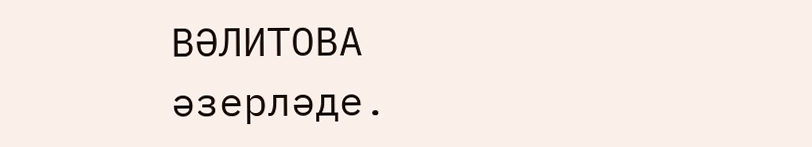ВӘЛИТОВА әзерләде.